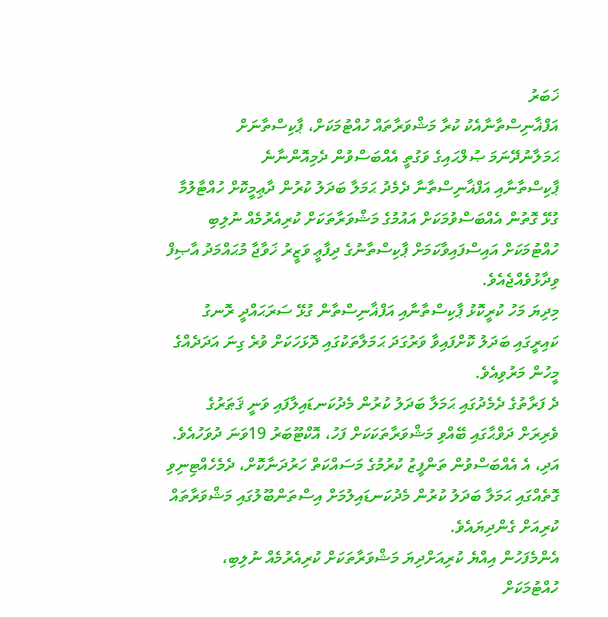ޚަބަރު
އަފްޣާނިސްތާނާއެކު ކުރާ މަޝްވަރާތައް ހުއްޓުމަކަށް، ޕާކިސްތާނަށް ޙަމަލާނުދޭނަމަ ޞުލްޙައިގެ ވަގުތީ އެއްބަސްވުން ދެމިއޮންނާނެ
ޕާކިސްތާނާއި އަފްޣާނިސްތާނާ ދެމެދު ޙަމަލާ ބަދަލު ކުރުން ދާޢިމީކޮށް ހުއްޓާލުމާ ގުޅޭ ގޮތުން އެއްބަސްވުމަކަށް އައުމުގެ މަޝްވަރާތަކަށް ކުރިއެރުމެއް ނުލިބި ހުއްޓުމަކަށް އައިސްފައިވާކަމަށް ޕާކިސްތާނުގެ ދިފާޢީ ވަޒީރު ޚަވާޖާ މުޙައްމަދު އާޞިފް ވިދާޅުވެއްޖެއެވެ.
މިދިޔަ މަހު ކުރީކޮޅު ޕާކިސްތާނާއި އަފްޣާނިސްތާން ގުޅޭ ސަރަޙައްދީ ރޮނގު ކައިރީގައި ބަދަލު ކޮށްފައިވާ ވަރުގަދަ ޙަމަލާތަކުގައި ދޮޅަހަކަށް ވުރެ ގިނަ އަދަދެއްގެ މީހުން މަރުވިއެވެ.
ދެ ފަރާތުގެ ދެމެދުގައި ޙަމަލާ ބަދަލު ކުރުން މެދުކަނޑައިލާފައި ވަނީ ޤަޠަރުގެ ވެރިރަށް ދަވްޙާގައި ބޭއްވި މަޝްވަރާތަކަކަށް ފަހު، އޮކްޓޫބަރު 19ވަނަ ދުވަހުއެވެ. އަދި، އެ އެއްބަސްވުން ތަންފީޒު ކުރުމުގެ މަސައްކަތް ހަރުދަނާކޮށް، ދެމެހެއްޓިނިވި ގޮތެއްގައި ޙަމަލާ ބަދަލު ކުރުން މެދުކަނޑައިލުމަށް އިސްތަންބޫލުގައި މަޝްވަރާތައް ކުރިއަށް ގެންދިޔައެވެ.
އެންމެފަހުން އިއްޔެ ކުރިއަށްދިޔަ މަޝްވަރާތަކަށް ކުރިއެރުމެއް ނުލިބި، ހުއްޓުމަކަށް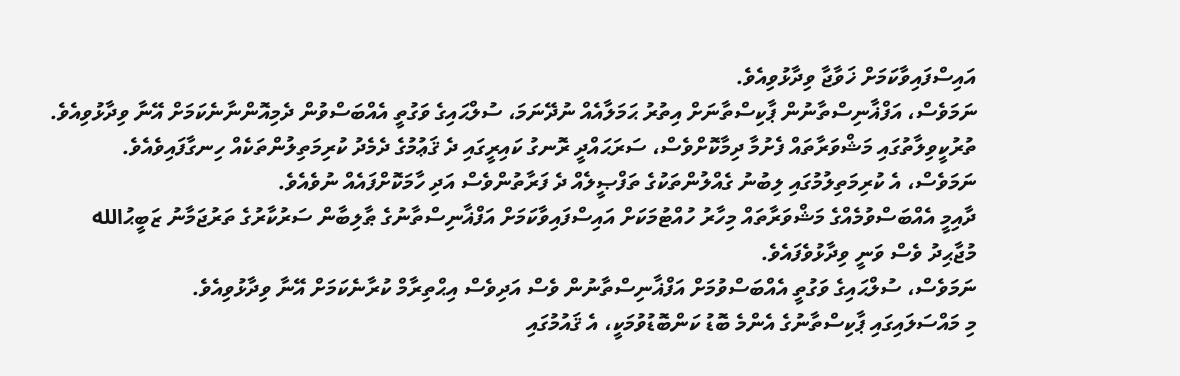އައިސްފައިވާކަމަށް ޚަވާޖާ ވިދާޅުވިއެވެ.
ނަމަވެސް، އަފްޣާނިސްތާނުން ޕާކިސްތާނަށް އިތުރު ޙަމަލާއެއް ނުދޭނަމަ، ސުލްޙައިގެ ވަގުތީ އެއްބަސްވުން ދެމިއޮންނާނެކަމަށް އޭނާ ވިދާޅުވިއެވެ.
ތުރުކީވިލާތުގައި މަޝްވަރާތައް ފެށުމާ ދިމާކޮށްވެސް، ސަރަޙައްދީ ރޮނގު ކައިރީގައި ދެ ޤަޢުމުގެ ދެމެދު ކުރިމަތިލުންތަކެއް ހިނގާފައިވެއެވެ.
ނަމަވެސް، އެ ކުރިމަތިލުމުގައި ލިބުނު ގެއްލުންތަކުގެ ތަފްޞީލެއް ދެ ފަރާތުންވެސް އަދި ހާމަކޮށްފައެއް ނުވެއެވެ.
ދާއިމީ އެއްބަސްވުމެއްގެ މަޝްވަރާތައް މިހާރު ހުއްޓުމަކަށް އައިސްފައިވާކަމަށް އަފްޣާނިސްތާނުގެ ޠާލިބާން ސަރުކާރުގެ ތަރުޖަމާނު ޒަބީޙުالله މުޖާޙިދު ވެސް ވަނީ ވިދާޅުވެފައެވެ.
ނަމަވެސް، ސުލްޙައިގެ ވަގުތީ އެއްބަސްވުމަށް އަފްޣާނިސްތާނުން ވެސް އަދިވެސް އިޙްތިރާމް ކުރާނެކަމަށް އޭނާ ވިދާޅުވިއެވެ.
މި މައްސަލައިގައި ޕާކިސްތާނުގެ އެންމެ ބޮޑު ކަންބޮޑުވުމަކީ، އެ ޤައުމުގައި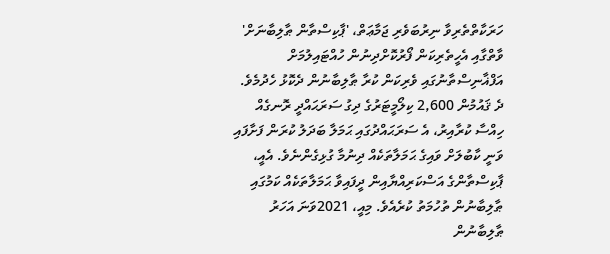ހަރަކާތްތެރިވާ ނިރުބަވެރި ޖަމާޢަތް، 'ޕާކިސްތާން ޠާލިބާނަށް' ވާތްގާއި އެހީތެރިކަން ފޯރުކޮށްދިނުން ހުއްޓައިލުމަށް އަފްޣާނިސްތާނުގައި ވެރިކަން ކުރާ ޠާލިބާނުން ދެކޮޅު ހެދުމެވެ.
ދެ ޤައުމުން 2,600 ކިލޯމީޓަރުގެ ދިގު ސަރަޙައްދީ ރޮނގެއް ހިއްސާ ކުރާއިރު، އެ ސަރަޙައްދުގައި ޙަމަލާ ބަދަލު ކުރަން ފަށާފައި ވަނީ ކާބުލަށް ވައިގެ ޙަމަލާތަކެއް ދިނުމާ ގުޅިގެންނެވެ. އެއީ، ޕާކިސްތާންގެ އަސްކަރިއްޔާއިން ދީފައިވާ ޙަމަލާތަކެއް ކަމުގައި ޠާލިބާނުން ތުހުމަތު ކުރެއެވެ. މިއީ، 2021ވަނަ އަހަރު ޠާލިބާނުން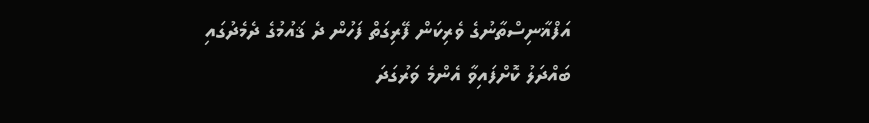އަފްޣާނިސްތާނުގެ ވެރިކަން ފޭރިގަތް ފަހުން ދެ ޤައުމުގެ ދެމެދުގައި ބައްދަލު ކޮށްފައިވާ އެންމެ ވަރުގަދަ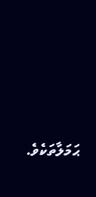ޙަމަލާތަކެވެ.